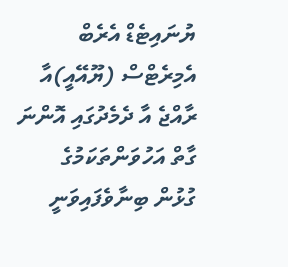ޔުނައިޓެޑް އެރެބް އެމިރެޓްސް (ޔޫއޭއީ)އާ ރާއްޖެ އާ ދެމެދުގައި އޮންނަ ގާތް އަހުވަންތަކަމުގެ ގުޅުން ބިނާވެފައިވަނީ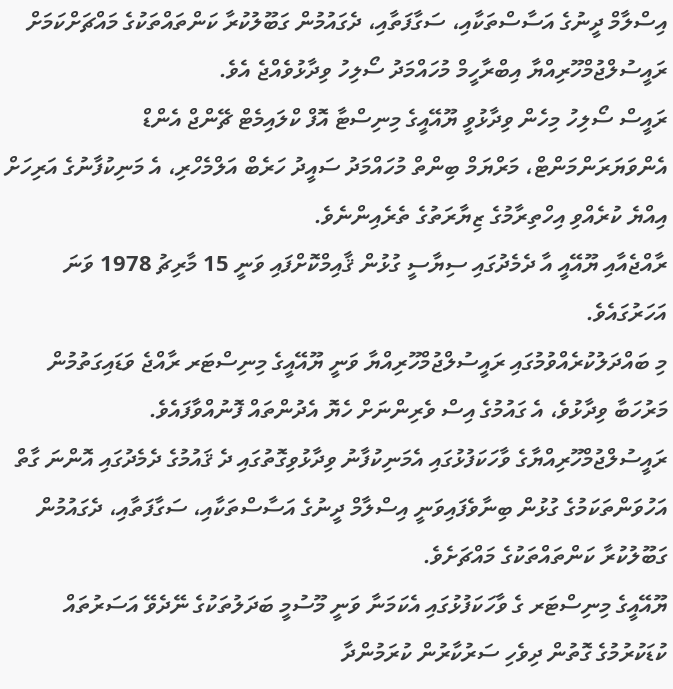އިސްލާމް ދީނުގެ އަސާސްތަކާއި، ސަގާފަތާއި، ދެގައުމުން ގަބޫލުކުރާ ކަންތައްތަކުގެ މައްޗަށްކަމަށް ރައީސުލްޖުމްހޫރިއްޔާ އިބްރާހީމް މުހައްމަދު ސޯލިހު ވިދާޅުވެއްޖެ އެވެ.
ރައީސް ސޯލިހު މިހެން ވިދާޅުވީ ޔޫއޭއީގެ މިނިސްޓާ އޮފް ކްލައިމެޓް ޗޭންޖް އެންޑް އެންވަޔަރަންމަންޓް، މަރްޔަމް ބިންތް މުހައްމަދު ސައީދު ހަރެބް އަލްމެހްރި، އެ މަނިކުފާނުގެ އަރިހަށް އިއްޔެ ކުރެއްވި އިހްތިރާމުގެ ޒިޔާރަތުގެ ތެރެއިންނެވެ.
ރާއްޖެއާއި ޔޫއޭއީ އާ ދެމެދުގައި ސިޔާސީ ގުޅުން ޤާއިމްކޮށްފައި ވަނީ 15 މާރިޗު 1978 ވަނަ އަހަރުގައެވެ.
މި ބައްދަލުކުރެއްވުމުގައި ރައީސުލްޖުމްހޫރިއްޔާ ވަނީ ޔޫއޭއީގެ މިނިސްޓަރ ރާއްޖެ ވަޑައިގަތުމުން މަރުހަބާ ވިދާޅުވެ، އެ ގައުމުގެ އިސް ވެރިންނަށް ހެޔޮ އެދުންތައް ފޮނުއްވާފައެވެ. ރައީސުލްޖުމްހޫރިއްޔާގެ ވާހަކަފުޅުގައި އެމަނިކުފާނު ވިދާޅުވިގޮތުގައި ދެ ޤައުމުގެ ދެމެދުގައި އޮންނަ ގާތް އަހުވަންތަކަމުގެ ގުޅުން ބިނާވެފައިވަނީ އިސްލާމް ދީނުގެ އަސާސްތަކާއި، ސަގާފަތާއި، ދެގައުމުން ގަބޫލުކުރާ ކަންތައްތަކުގެ މައްޗަށެވެ.
ޔޫއޭއީގެ މިނިސްޓަރ ގެ ވާހަކަފުޅުގައި އެކަމަނާ ވަނީ މޫސުމީ ބަދަލުތަކުގެ ނޭދެވޭ އަސަރުތައް ކުޑަކުރުމުގެ ގޮތުން ދިވެހި ސަރުކާރުން ކުރަމުންދާ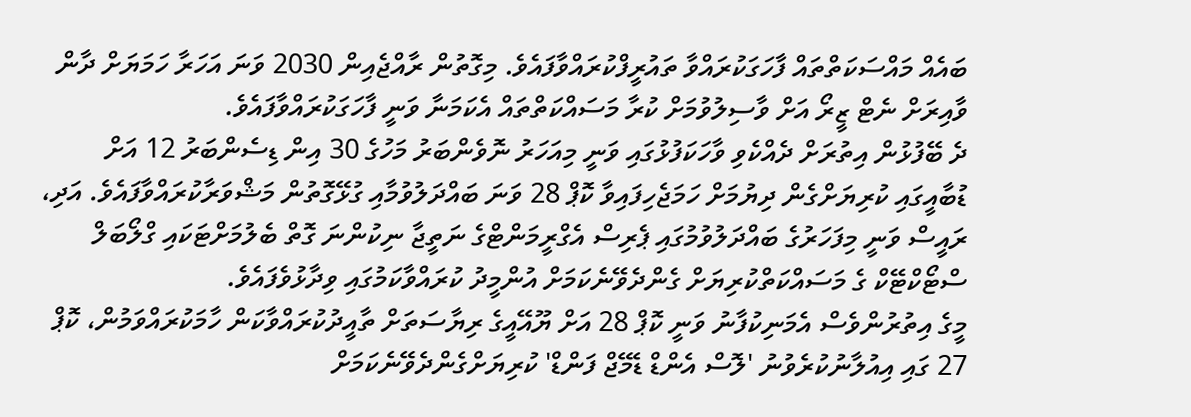ބައެއް މައްސަކަތްތައް ފާހަގަކުރައްވާ ތައުރީފްކުރައްވާފައެވެ. މިގޮތުން ރާއްޖެއިން 2030 ވަނަ އަހަރާ ހަމަޔަށް ދާން ވާއިރަށް ނެޓް ޒީރޯ އަށް ވާސިލުވުމަށް ކުރާ މަސައްކަތްތައް އެކަމަނާ ވަނީ ފާހަގަކުރައްވާފައެވެ.
ދެ ބޭފުޅުން އިތުރަށް ދެއްކެވި ވާހަކަފުޅުގައި ވަނީ މިއަހަރު ނޮވެންބަރު މަހުގެ 30 އިން ޑިސެންބަރު 12 އަށް ޑުބާއީގައި ކުރިޔަށްގެން ދިޔުމަށް ހަމަޖެހިފައިވާ ކޮޕް 28 ވަނަ ބައްދަލުވުމާއި ގުޅޭގޮތުން މަޝްވަރާކުރައްވާފައެވެ. އަދި، ރައީސް ވަނީ މިފަހަރުގެ ބައްދަލުވުމުގައި ޕެރިސް އެގްރީމަންޓްގެ ނަތީޖާ ނިކުންނަ ގޮތް ބެލުމަށްޓަކައި ގްލޯބަލް ސްޓޯކްޓޭކް ގެ މަސައްކަތްކުރިޔަށް ގެންދެވޭނެކަމަށް އުންމީދު ކުރައްވާކަމުގައި ވިދާޅުވެފައެވެ.
މީގެ އިތުރުންވެސް އެމަނިކުފާނު ވަނީ ކޮޕް 28 އަށް ޔޫއޭއީގެ ރިޔާސަތަށް ތާއީދުކުރައްވާކަން ހާމަކުރައްވަމުން، ކޮޕް 27 ގައި އިއުލާނުކުރެވުނު 'ލޮސް އެންޑް ޑެމޭޖް ފަންޑް' ކުރިޔަށްގެންދެވޭނެކަމަށް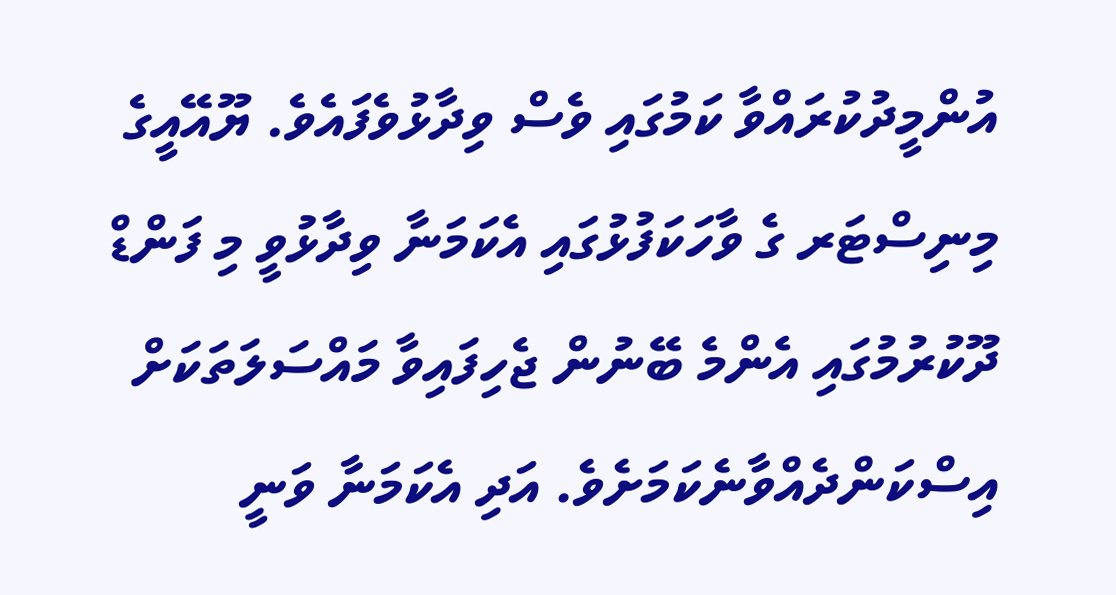އުންމީދުކުރައްވާ ކަމުގައި ވެސް ވިދާޅުވެފައެވެ. ޔޫއޭއީގެ މިނިސްޓަރ ގެ ވާހަކަފުޅުގައި އެކަމަނާ ވިދާޅުވީ މި ފަންޑް ދޫކުރުމުގައި އެންމެ ބޭނުން ޖެހިފައިވާ މައްސަލަތަކަށް އިސްކަންދެއްވާނެކަމަށެވެ. އަދި އެކަމަނާ ވަނީ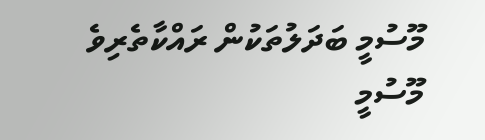މޫސުމީ ބަދަލުތަކުން ރައްކާތެރިވެ މޫސުމީ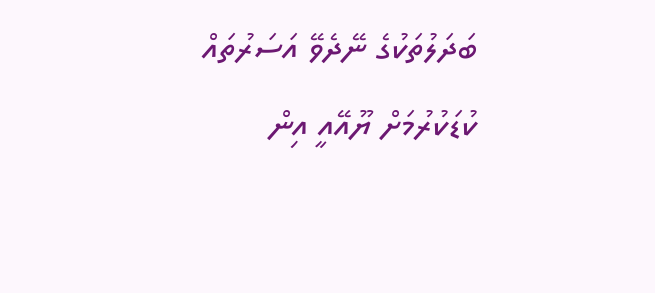ބަދަލުތަކުގެ ނޭދެވޭ އަސަރުތައް ކުޑަކުރުމަށް ޔޫއޭއީ އިން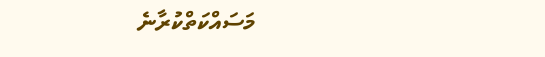މަސައްކަތްކުރާނެ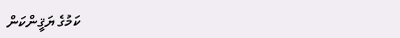ކަމުގެ ޔަޤީންކަން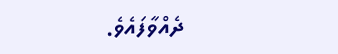ދެއްވާފައެވެ.